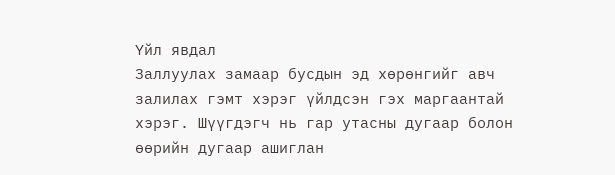Үйл явдал
Заллуулах замаар бусдын эд хөрөнгийг авч залилах гэмт хэрэг үйлдсэн гэх маргаантай хэрэг. Шүүгдэгч нь гар утасны дугаар болон өөрийн дугаар ашиглан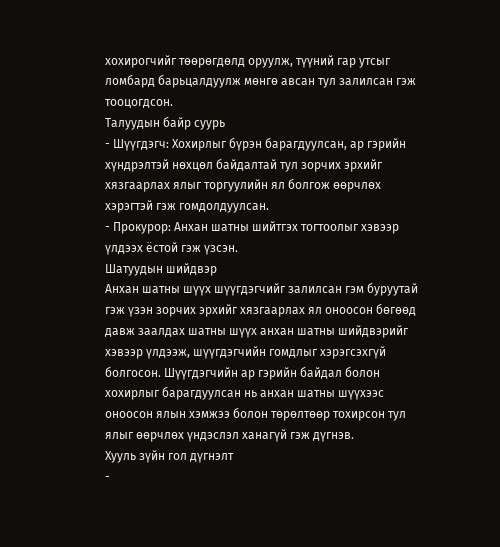хохирогчийг төөрөгдөлд оруулж, түүний гар утсыг ломбард барьцалдуулж мөнгө авсан тул залилсан гэж тооцогдсон.
Талуудын байр суурь
- Шүүгдэгч: Хохирлыг бүрэн барагдуулсан, ар гэрийн хүндрэлтэй нөхцөл байдалтай тул зорчих эрхийг хязгаарлах ялыг торгуулийн ял болгож өөрчлөх хэрэгтэй гэж гомдолдуулсан.
- Прокурор: Анхан шатны шийтгэх тогтоолыг хэвээр үлдээх ёстой гэж үзсэн.
Шатуудын шийдвэр
Анхан шатны шүүх шүүгдэгчийг залилсан гэм буруутай гэж үзэн зорчих эрхийг хязгаарлах ял оноосон бөгөөд давж заалдах шатны шүүх анхан шатны шийдвэрийг хэвээр үлдээж, шүүгдэгчийн гомдлыг хэрэгсэхгүй болгосон. Шүүгдэгчийн ар гэрийн байдал болон хохирлыг барагдуулсан нь анхан шатны шүүхээс оноосон ялын хэмжээ болон төрөлтөөр тохирсон тул ялыг өөрчлөх үндэслэл ханагүй гэж дүгнэв.
Хууль зүйн гол дүгнэлт
-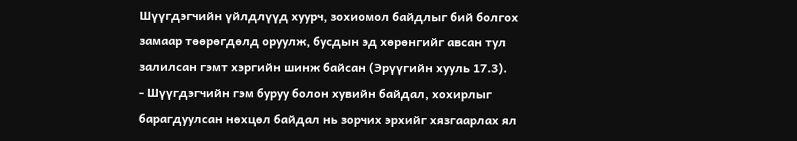Шүүгдэгчийн үйлдлүүд хуурч, зохиомол байдлыг бий болгох замаар төөрөгдөлд оруулж, бусдын эд хөрөнгийг авсан тул залилсан гэмт хэргийн шинж байсан (Эрүүгийн хууль 17.3).
- Шүүгдэгчийн гэм буруу болон хувийн байдал, хохирлыг барагдуулсан нөхцөл байдал нь зорчих эрхийг хязгаарлах ял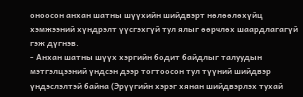оноосон анхан шатны шүүхийн шийдвэрт нөлөөлөхүйц хэмжээний хүндрэлт үүсгэхгүй тул ялыг өөрчлөх шаардлагагүй гэж дүгнэв.
- Анхан шатны шүүх хэргийн бодит байдлыг талуудын мэтгэлцээний үндсэн дээр тогтоосон тул түүний шийдвэр үндэслэлтэй байна (Эрүүгийн хэрэг хянан шийдвэрлэх тухай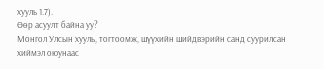хууль 1.7).
Өөр асуулт байна уу?
Монгол Улсын хууль, тогтоомж, шүүхийн шийдвэрийн санд суурилсан хиймэл оюунаас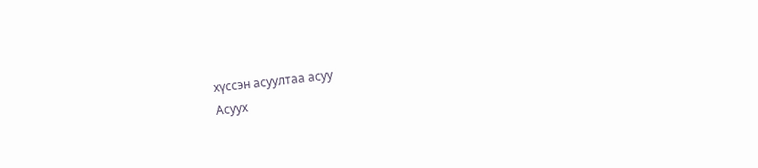хүссэн асуултаа асуу
Асуух